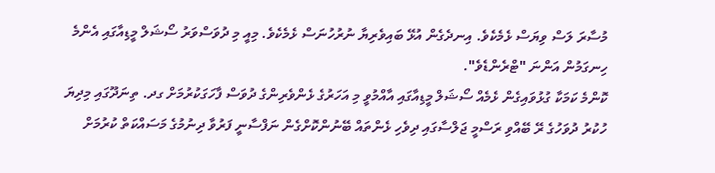މުސާރަ ލަސް ވިޔަސް ޅެމެކެވެ. އިނދެގެން އުޅޭ ބައިވެރިޔާ ނުރުހުނަސް ޅެމެކެވެ. މިއީ މި ދުވަސްވަރު ސޯޝަލް މީޑިއާގައި އެންމެ ހިނގަމުން އަންނަ "ޓްރެންޑެވެ".
ކޮންމެ ކަމަކާ ގުޅުވައިގެން ޅެމެއް ސޯޝަލް މީޑިއާގައި އާއްމުވީ މި އަހަރުގެ ޅެންވެރިންގެ ދުވަސް ފާހަގަކުރުމަށް ގދ. ތިނަދޫގައި މިދިޔަ ހުކުރު ދުވަހުގެ ރޭ ބޭއްވި ރަސްމީ ޖަލްސާގައި ދިވެހި ޅެންތައް ބޭނުންކޮށްގެން ނަފްސާނީ ފަރުވާ ދިނުމުގެ މަސައްކަތް ކުރުމަށް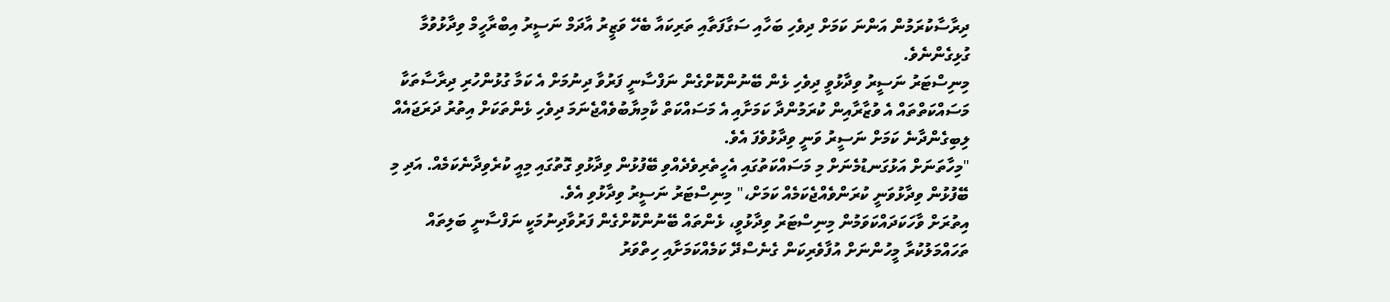ދިރާސާކުރަމުން އަންނަ ކަމަށް ދިވެހި ބަހާއި ސަގާފަތާއި ތަރިކައާ ބެހޭ ވަޒީރު އާދަމް ނަސީރު އިބްރާހީމް ވިދާޅުވުމާ ގުޅިގެންނެވެ.
މިނިސްޓަރު ނަސީރު ވިދާޅުވީ ދިވެހި ޅެން ބޭނުންކޮށްގެން ނަފްސާނީ ފަރުވާ ދިނުމަށް އެ ކަމާ ގުޅުންހުރި ދިރާސާތަކާ މަސައްކަތްތައް އެ ވުޒާރާއިން ކުރަމުންދާ ކަމަށާއި އެ މަސައްކަތް ކާމިޔާބުވެއްޖެނަމަ ދިވެހި ޅެންތަކަށް އިތުރު ދަރަޖައެއް ލިބިގެންދާނެ ކަމަށް ނަސީރު ވަނީ ވިދާޅުވެފަ އެވެ.
"މިހާތަނަށް އަޅުގަނޑުމެނަށް މި މަސައްކަތުގައި އެހީތެރިވެދެއްވި ބޭފުޅުން ވިދާޅުވި ގޮތުގައި މިއީ ކުރެވިދާނެކަމެއް. އަދި މި ބޭފުޅުން ވިދާޅުވަނީ ކުރަންވެއްޖެކަމެއް ކަމަށް،" މިނިސްޓަރު ނަސީރު ވިދާޅުވި އެވެ.
އިތުރަށް ވާހަކަދައްކަވަމުން މިނިސްޓަރު ވިދާޅުވީ، ޅެންތައް ބޭނުންކޮށްގެން ފަރުވާދިނުމަކީ ނަފްސާނީ ބަލިތައް ތަހައްމަލުކުރާ މީހުންނަށް އުފާވެރިކަން ގެނެސްދޭ ކަމެއްކަމަށާއި ހިތްވަރު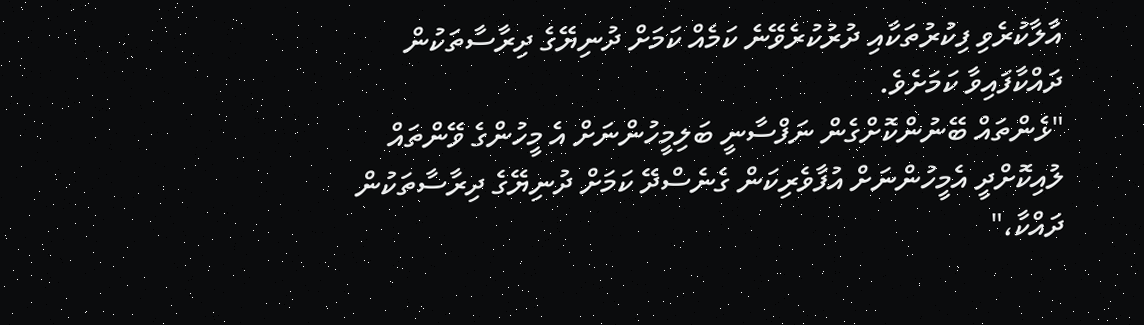އާލާކުރެވި ފިކުރުތަކާއި ދުރުކުރެވޭނެ ކަމެއް ކަމަށް ދުނިޔޭގެ ދިރާސާތަކުން ދައްކާފައިވާ ކަމަށެވެ.
"ޅެންތައް ބޭނުންކޮށްގެން ނަފްސާނީ ބަލިމީހުންނަށް އެ މީހުންގެ ވޭންތައް ލުއިކޮށްދީ އެމީހުންނަށް އުފާވެރިކަން ގެނެސްދޭ ކަމަށް ދުނިޔޭގެ ދިރާސާތަކުން ދައްކާ،"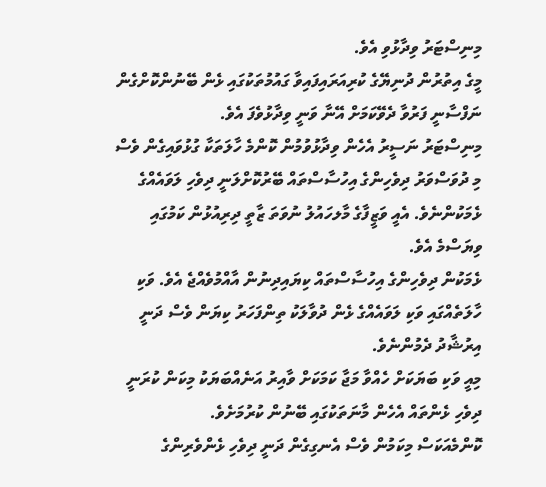މިނިސްޓަރު ވިދާޅުވި އެވެ.
މީގެ އިތުރުން ދުނިޔޭގެ ކުރިއަރައިފައިވާ ގައުމުތަކުގައި ޅެން ބޭނުންކޮށްގެން ނަފްސާނީ ފަރުވާ ދެވޭކަމަށް އޭނާ ވަނީ ވިދާޅުވެފަ އެވެ.
މިނިސްޓަރު ނަސީރު އެހެން ވިދާޅުވުމުން ކޮންމެ ހާލަތަކާ ގުޅުވައިގެން ވެސް މި ދުވަސްވަރު ދިވެހިންގެ އިހުސާސްތައް ބޭރުކޮށްލަނީ ދިވެހި ލަވައެއްގެ ޅެމަކުންނެވެ. އެއީ ވަޒީފާގެ މާލހައުލު ނުވަތަ ޒާތީ ދިރިއުޅުން ކަމުގައި ވިޔަސްމެ އެވެ.
ޅެމަކުން ދިވެހިންގެ އިހުސާސްތައް ކިޔައިދިނުން އާއްމުވެއްޖެ އެވެ. ވަކި ހާލަތެއްގައި ވަކި ލަވައެއްގެ ޅެން ދުވާލަކު ތިންފަހަރު ކިޔަން ވެސް ދަނީ އިރުޝާދު ދެމުންނެވެ.
މިއީ ވަކި ބަޔަކަށް ހެއްވާ މަޖާ ކަމަކަށް ވާއިރު އަނެއްބަޔަކު މިކަން ކުރަނީ ދިވެހި ޅެންތައް އެހެން މާނަތަކުގައި ބޭނުން ކުރުމަށެވެ.
ކޮންމެއަކަސް މިކަމުން ވެސް އެނގިގެން ދަނީ ދިވެހި ޅެންވެރިންގެ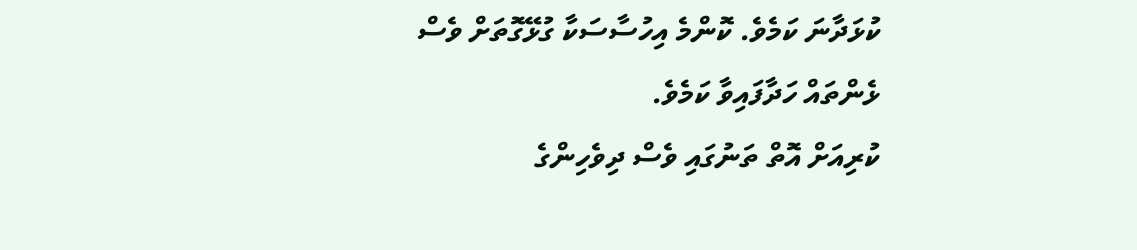ކުޅަދާނަ ކަމެވެ. ކޮންމެ އިހުސާސަކާ ގުޅޭގޮތަށް ވެސް ޅެންތައް ހަދާފައިވާ ކަމެވެ.
ކުރިއަށް އޮތް ތަނުގައި ވެސް ދިވެހިންގެ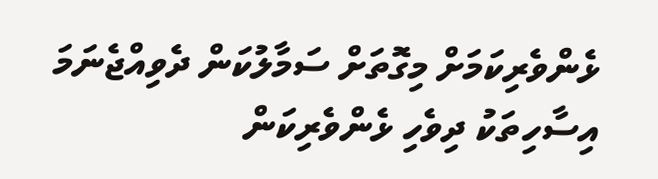ޅެންވެރިކަމަށް މިގޮތަށް ސަމާލުކަން ދެވިއްޖެނަމަ އިސާހިތަކު ދިވެހި ޅެންވެރިކަން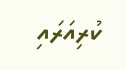ކުރިއަރައި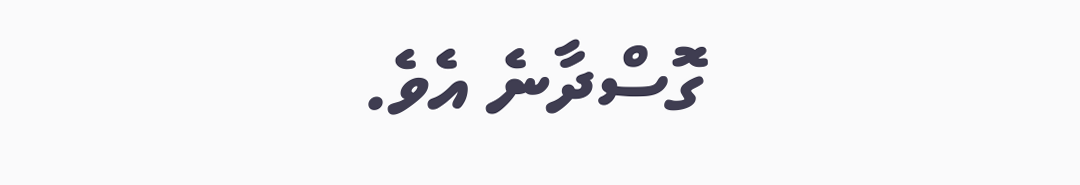ގޮސްދާނެ އެވެ.